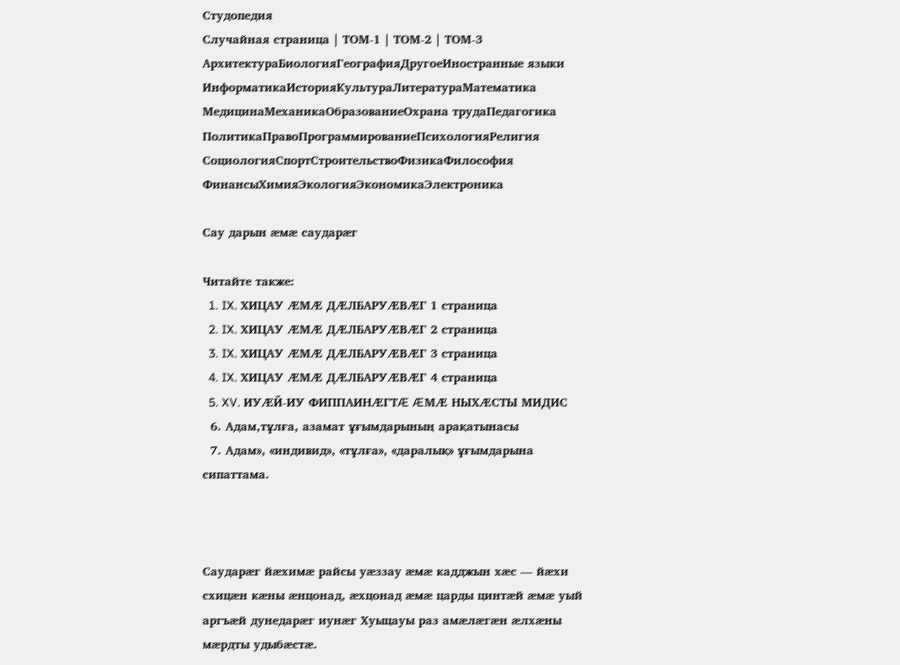Студопедия
Случайная страница | ТОМ-1 | ТОМ-2 | ТОМ-3
АрхитектураБиологияГеографияДругоеИностранные языки
ИнформатикаИсторияКультураЛитератураМатематика
МедицинаМеханикаОбразованиеОхрана трудаПедагогика
ПолитикаПравоПрограммированиеПсихологияРелигия
СоциологияСпортСтроительствоФизикаФилософия
ФинансыХимияЭкологияЭкономикаЭлектроника

Сау дарын æмæ саударæг

Читайте также:
  1. IX. ХИЦАУ ÆМÆ ДÆЛБАРУÆВÆГ 1 страница
  2. IX. ХИЦАУ ÆМÆ ДÆЛБАРУÆВÆГ 2 страница
  3. IX. ХИЦАУ ÆМÆ ДÆЛБАРУÆВÆГ 3 страница
  4. IX. ХИЦАУ ÆМÆ ДÆЛБАРУÆВÆГ 4 страница
  5. XV. ИУÆЙ-ИУ ФИППАИНÆГТÆ ÆМÆ НЫХÆСТЫ МИДИС
  6. Адам,тұлға, азамат ұғымдарының арақатынасы
  7. Адам», «индивид», «тұлға», «даралық» ұғымдарына сипаттама.



Саударæг йæхимæ райсы уæззау æмæ кадджын хæс — йæхи схицæн кæны æнцонад, æхцонад æмæ царды цинтæй æмæ уый аргъæй дунедарæг иунæг Хуыцауы раз амæлæгæн æлхæны мæрдты удыбæстæ.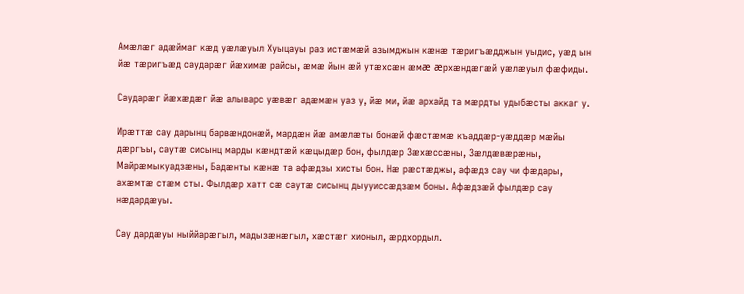Амæлæг адæймаг кæд уæлæуыл Хуыцауы раз истæмæй азымджын кæнæ тæригъæдджын уыдис, уæд ын йæ тæригъæд саударæг йæхимæ райсы, æмæ йын æй утæхсæн æмæ æрхæндæгæй уæлæуыл фæфиды.

Саударæг йæхæдæг йæ алыварс уæвæг адæмæн уаз у, йæ ми, йæ архайд та мæрдты удыбæсты аккаг у.

Ирæттæ сау дарынц барвæндонæй, мардæн йæ амæлæты бонæй фæстæмæ къаддæр-уæддæр мæйы дæргъы, саутæ сисынц марды кæндтæй кæцыдæр бон, фылдæр Зæхæссæны, Зæлдæвæрæны, Майрæмыкуадзæны, Бадæнты кæнæ та афæдзы хисты бон. Нæ рæстæджы, афæдз сау чи фæдары, ахæмтæ стæм сты. Фылдæр хатт сæ саутæ сисынц дыууиссæдзæм боны. Афæдзæй фылдæр сау нæдардæуы.

Сау дардæуы ныййарæгыл, мадызæнæгыл, хæстæг хионыл, æрдхордыл.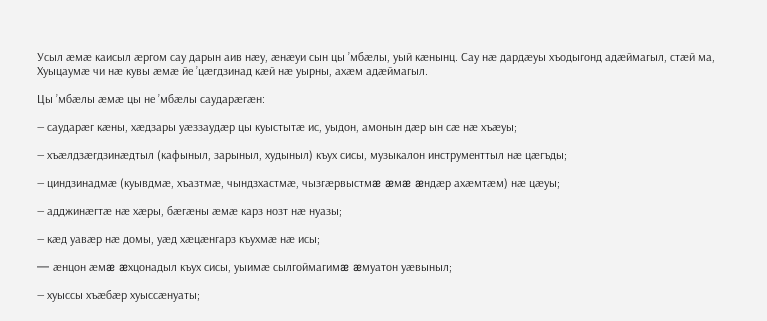Усыл æмæ каисыл æргом сау дарын аив нæу, æнæуи сын цы ’мбæлы, уый кæнынц. Сау нæ дардæуы хъодыгонд адæймагыл, стæй ма, Хуыцаумæ чи нæ кувы æмæ йе ’цæгдзинад кæй нæ уырны, ахæм адæймагыл.

Цы ’мбæлы æмæ цы не ’мбæлы саударæгæн:

— саударæг кæны, хæдзары уæззаудæр цы куыстытæ ис, уыдон, амонын дæр ын сæ нæ хъæуы;

— хъæлдзæгдзинæдтыл (кафыныл, зарыныл, худыныл) къух сисы, музыкалон инструменттыл нæ цæгъды;

— циндзинадмæ (куывдмæ, хъазтмæ, чындзхастмæ, чызгæрвыстмæ æмæ æндæр ахæмтæм) нæ цæуы;

— адджинæгтæ нæ хæры, бæгæны æмæ карз нозт нæ нуазы;

— кæд уавæр нæ домы, уæд хæцæнгарз къухмæ нæ исы;

— æнцон æмæ æхцонадыл къух сисы, уыимæ сылгоймагимæ æмуатон уæвыныл;

— хуыссы хъæбæр хуыссæнуаты;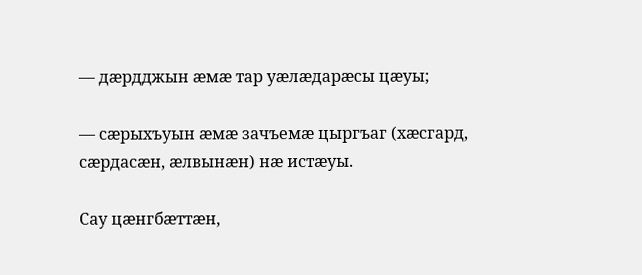— дæрдджын æмæ тар уæлæдарæсы цæуы;

— сæрыхъуын æмæ зачъемæ цыргъаг (хæсгард, сæрдасæн, æлвынæн) нæ истæуы.

Сау цæнгбæттæн,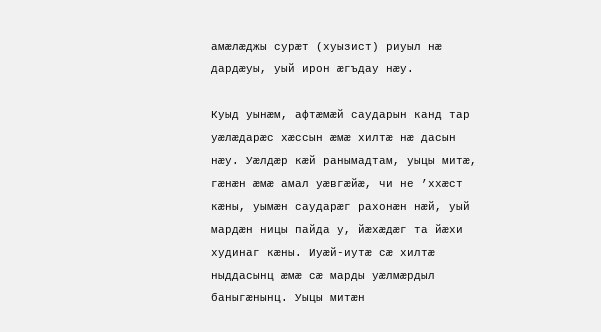амæлæджы сурæт (хуызист) риуыл нæ дардæуы, уый ирон æгъдау нæу.

Куыд уынæм, афтæмæй саударын канд тар уæлæдарæс хæссын æмæ хилтæ нæ дасын нæу. Уæлдæр кæй ранымадтам, уыцы митæ, гæнæн æмæ амал уæвгæйæ, чи не ’ххæст кæны, уымæн саударæг рахонæн нæй, уый мардæн ницы пайда у, йæхæдæг та йæхи худинаг кæны. Иуæй-иутæ сæ хилтæ ныддасынц æмæ сæ марды уæлмæрдыл баныгæнынц. Уыцы митæн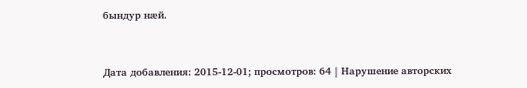бындур нæй.


Дата добавления: 2015-12-01; просмотров: 64 | Нарушение авторских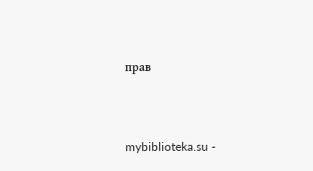прав



mybiblioteka.su -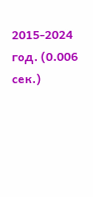2015-2024 год. (0.006 сек.)